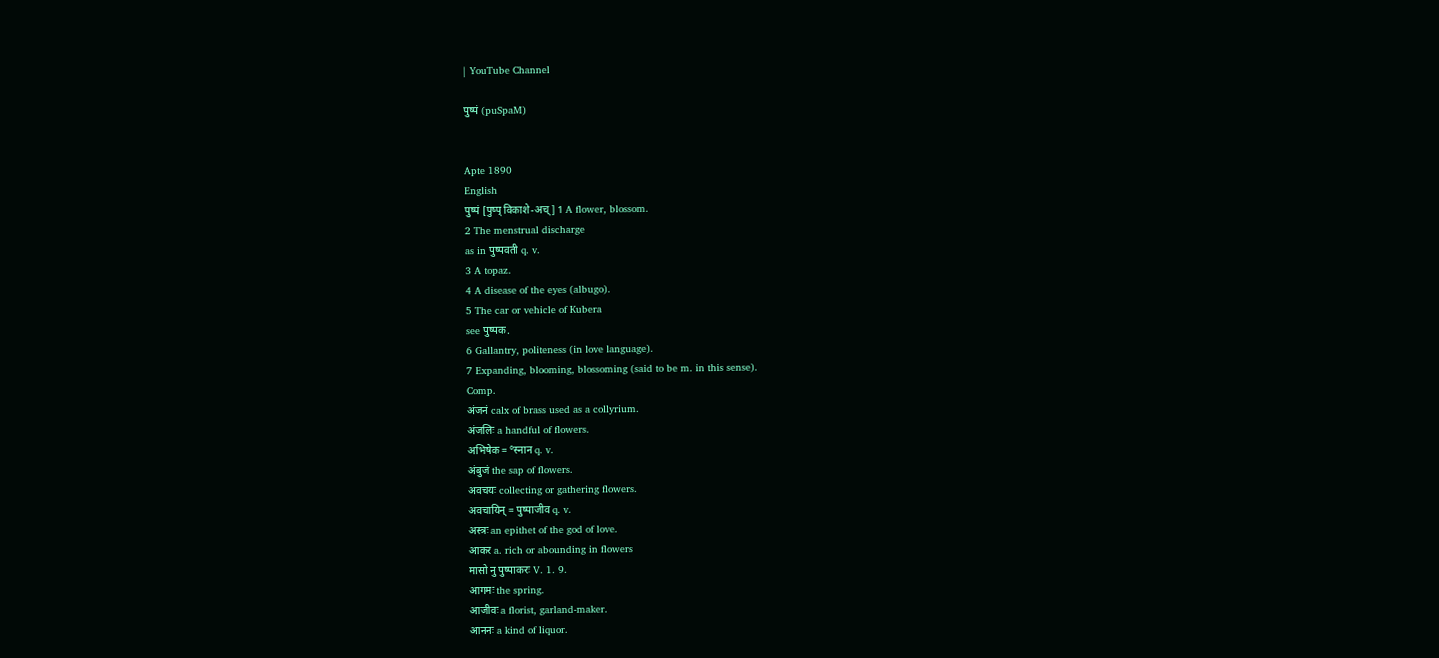| YouTube Channel

पुष्पं (puSpaM)


Apte 1890
English
पुष्पं [पुष्प् विकाशे-अच्] 1 A flower, blossom.
2 The menstrual discharge
as in पुष्पवती q. v.
3 A topaz.
4 A disease of the eyes (albugo).
5 The car or vehicle of Kubera
see पुष्पक.
6 Gallantry, politeness (in love language).
7 Expanding, blooming, blossoming (said to be m. in this sense).
Comp.
अंजनं calx of brass used as a collyrium.
अंजलिः a handful of flowers.
अभिषेक = °स्नान q. v.
अंबुजं the sap of flowers.
अवचयः collecting or gathering flowers.
अवचायिन् = पुष्पाजीव q. v.
अस्त्रः an epithet of the god of love.
आकर a. rich or abounding in flowers
मासो नु पुष्पाकरः V. 1. 9.
आगमः the spring.
आजीवः a florist, garland-maker.
आननः a kind of liquor.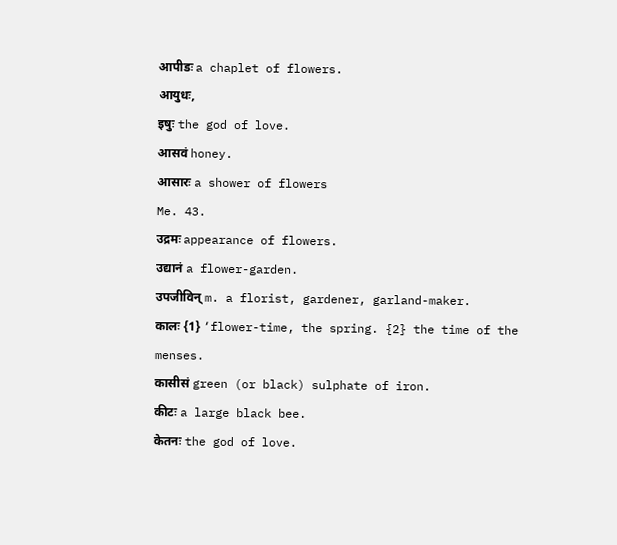आपीडः a chaplet of flowers.
आयुधः,
इषुः the god of love.
आसवं honey.
आसारः a shower of flowers
Me. 43.
उद्रमः appearance of flowers.
उद्यानं a flower-garden.
उपजीविन् m. a florist, gardener, garland-maker.
कालः {1} ‘flower-time, the spring. {2} the time of the menses.
कासीसं green (or black) sulphate of iron.
कीटः a large black bee.
केतनः the god of love.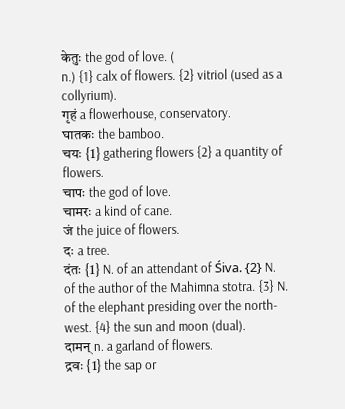केतुः the god of love. (
n.) {1} calx of flowers. {2} vitriol (used as a collyrium).
गृहं a flowerhouse, conservatory.
घातकः the bamboo.
चयः {1} gathering flowers {2} a quantity of flowers.
चापः the god of love.
चामरः a kind of cane.
जं the juice of flowers.
दः a tree.
दंतः {1} N. of an attendant of Śiva. {2} N. of the author of the Mahimna stotra. {3} N. of the elephant presiding over the north-west. {4} the sun and moon (dual).
दामन् n. a garland of flowers.
द्रवः {1} the sap or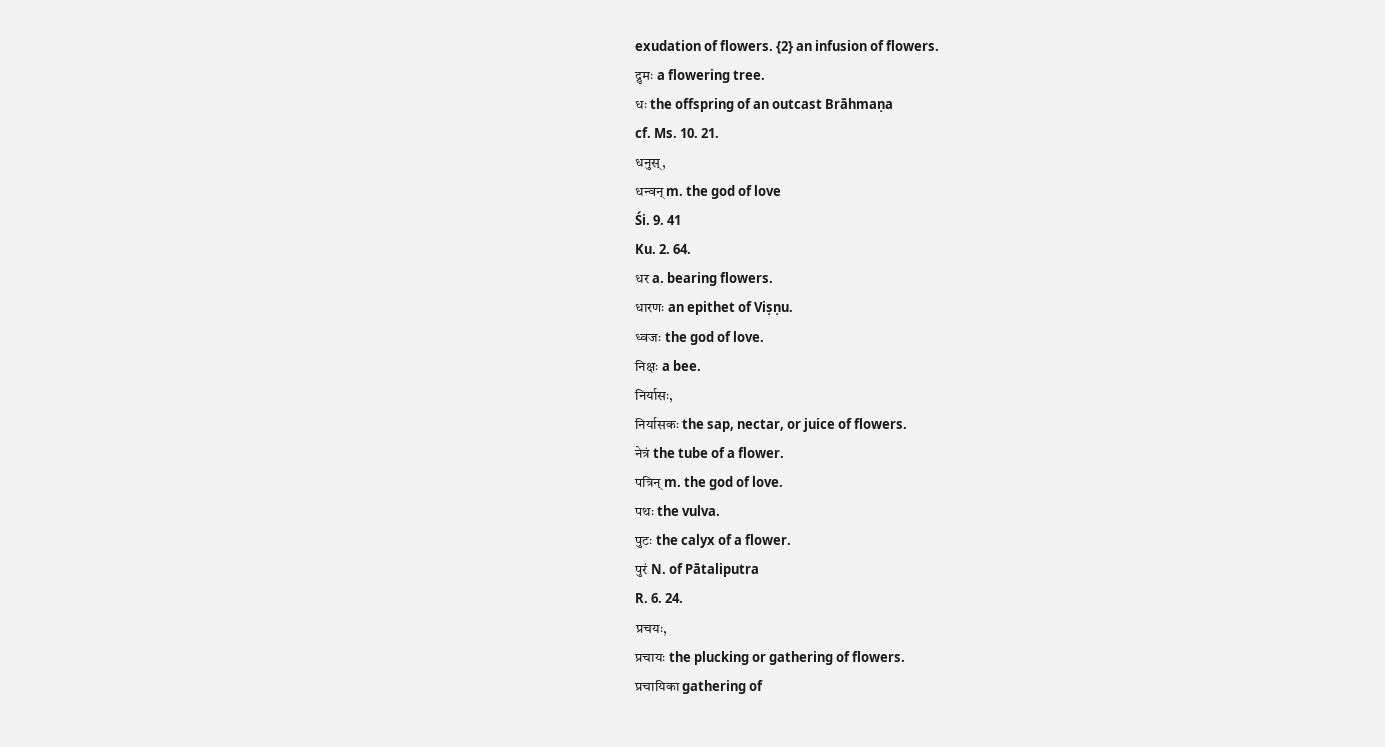exudation of flowers. {2} an infusion of flowers.
द्रुमः a flowering tree.
धः the offspring of an outcast Brāhmaṇa
cf. Ms. 10. 21.
धनुस्,
धन्वन् m. the god of love
Śi. 9. 41
Ku. 2. 64.
धर a. bearing flowers.
धारणः an epithet of Viṣṇu.
ध्वजः the god of love.
निक्षः a bee.
निर्यासः,
निर्यासकः the sap, nectar, or juice of flowers.
नेत्रं the tube of a flower.
पत्रिन् m. the god of love.
पथः the vulva.
पुटः the calyx of a flower.
पुरं N. of Pātaliputra
R. 6. 24.
प्रचयः,
प्रचायः the plucking or gathering of flowers.
प्रचायिका gathering of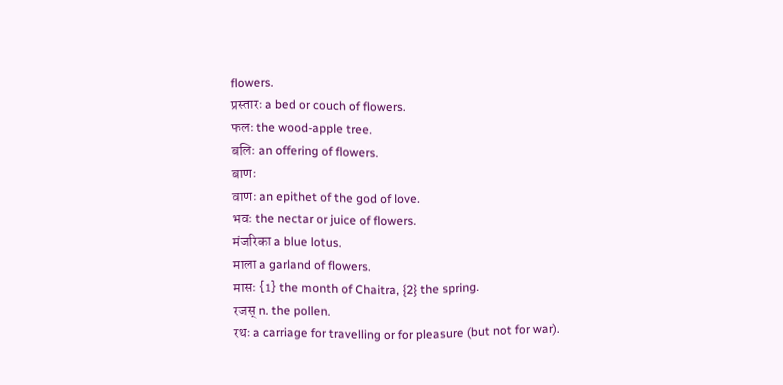flowers.
प्रस्तारः a bed or couch of flowers.
फलः the wood-apple tree.
बलिः an offering of flowers.
बाणः
वाणः an epithet of the god of love.
भवः the nectar or juice of flowers.
मंजरिका a blue lotus.
माला a garland of flowers.
मासः {1} the month of Chaitra, {2} the spring.
रजस् n. the pollen.
रथः a carriage for travelling or for pleasure (but not for war).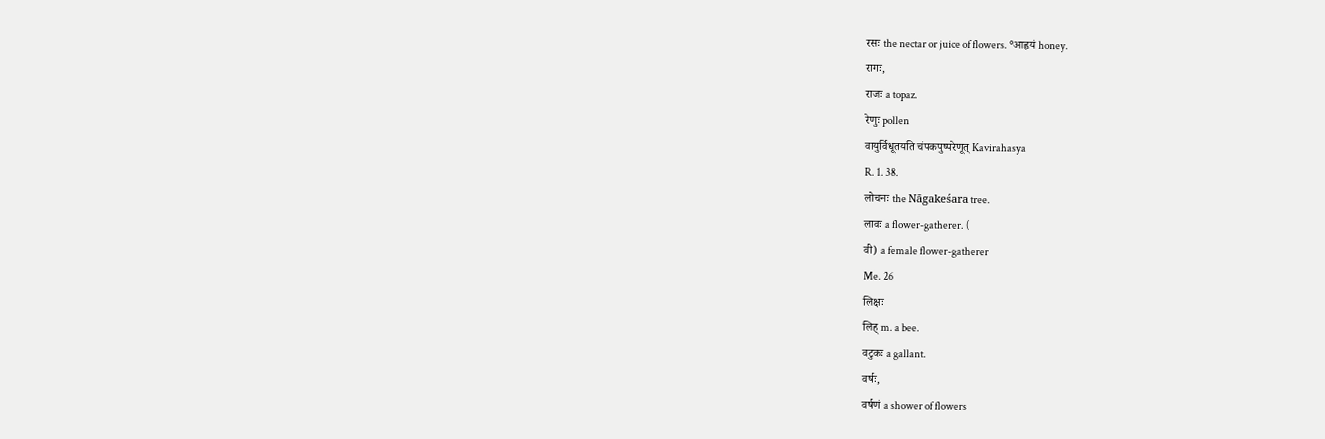रसः the nectar or juice of flowers. °आह्वयं honey.
रागः,
राजः a topaz.
रेणुः pollen
वायुर्विधूतयति चंपकपुष्परेणूत् Kavirahasya
R. 1. 38.
लोचनः the Nāgakeśara tree.
लावः a flower-gatherer. (
वी) a female flower-gatherer
Me. 26
लिक्षः
लिह् m. a bee.
वटुकः a gallant.
वर्षः,
वर्षणं a shower of flowers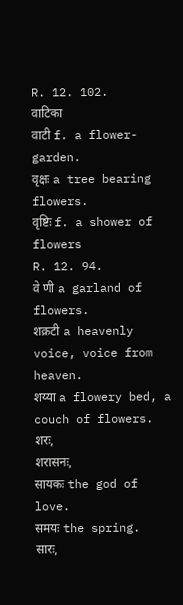R. 12. 102.
वाटिका
वाटी f. a flower-garden.
वृक्षः a tree bearing flowers.
वृष्टिः f. a shower of flowers
R. 12. 94.
वे णी a garland of flowers.
शक्रटी a heavenly voice, voice from heaven.
शय्या a flowery bed, a couch of flowers.
शरः,
शरासनः,
सायकः the god of love.
समयः the spring.
सारः,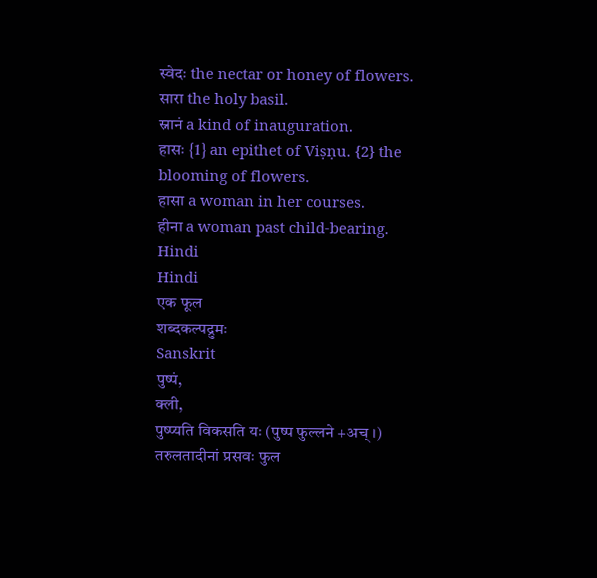स्वेदः the nectar or honey of flowers.
सारा the holy basil.
स्नानं a kind of inauguration.
हासः {1} an epithet of Viṣṇu. {2} the blooming of flowers.
हासा a woman in her courses.
हीना a woman past child-bearing.
Hindi
Hindi
एक फूल
शब्दकल्पद्रुमः
Sanskrit
पुष्पं,
क्ली,
पुष्प्यति विकसति यः (पुष्प फुल्लने +अच् ।) तरुलतादीनां प्रसवः फुल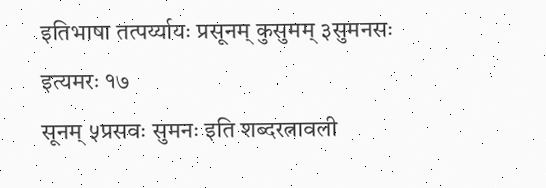इतिभाषा तत्पर्य्यायः प्रसूनम् कुसुमम् ३सुमनसः इत्यमरः १७
सूनम् ५प्रसवः सुमनः इति शब्दरत्नावली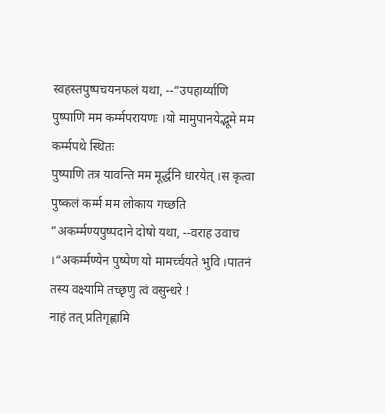स्वहस्तपुष्पचयनफलं यथा, --“उपहार्य्याणि पुष्पाणि मम कर्म्मपरायणः ।यो मामुपानयेद्भूमे मम कर्म्मपथे स्थितः
पुष्पाणि तत्र यावन्ति मम मूर्द्धनि धारयेत् ।स कृत्वा पुष्कलं कर्म्म मम लोकाय गच्छति
”अकर्म्मण्यपुष्पदाने दोषो यथा, --वराह उवाच ।“अकर्म्मण्येन पुष्पेण यो मामर्च्चयते भुवि ।पातनं तस्य वक्ष्यामि तच्छृणु त्वं वसुन्धरे !
नाहं तत् प्रतिगृह्णामि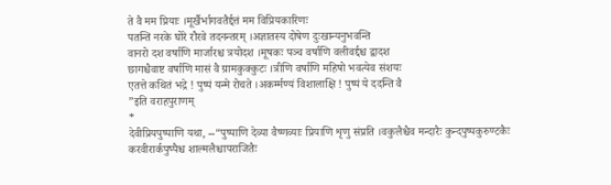ते वै मम प्रियाः ।मूर्खैर्भागवतैर्द्दत्तं मम विप्रियकारिणः
पतन्ति नरके घोरे रौरवे तदनन्तरम् ।अज्ञातस्य दोषेण दुःखान्यनुभवन्ति
वानरो दश वर्षाणि मार्जारश्च त्रयोदश ।मूषकः पञ्च वर्षाणि वलीवर्द्दश्च द्वादश
छागश्चैवाष्ट वर्षाणि मासं वै ग्रामकुक्कुटः ।त्रीणि वर्षाणि महिषो भवत्येव संशयः
एतत्ते कथितं भद्रे ! पुष्पं यन्मे रोचते ।अकर्म्मण्यं विशालाक्षि ! पुष्पं ये ददन्ति वै
”इति वराहपुराणम्
*
देवीप्रियपुष्पाणि यथा, --“पुष्पाणि देव्या वैष्णव्याः प्रियाणि शृणु संप्रति ।वकुलैश्चैव मन्दारैः कुन्दपुष्पकुरुण्टकैः
करवीरार्कपुष्पैश्च शाल्मलैश्चापराजितैः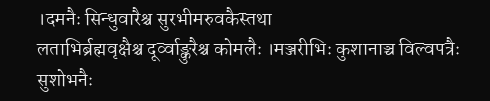।दमनैः सिन्धुवारैश्च सुरभीमरुवकैस्तथा
लताभिर्ब्रह्मवृक्षैश्च दूर्व्वाङ्कुरैश्च कोमलैः ।मञ्जरीभिः कुशानाञ्च विल्वपत्रैः सुशोभनैः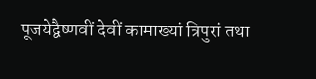पूजयेद्वैष्णवीं देवीं कामाख्यां त्रिपुरां तथा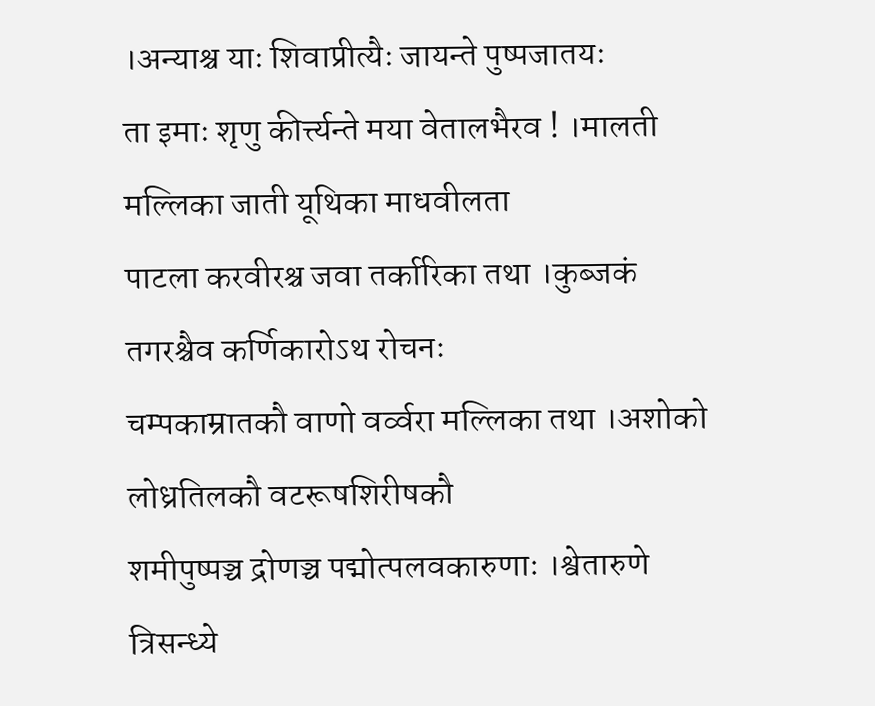।अन्याश्च याः शिवाप्रीत्यैः जायन्ते पुष्पजातयः
ता इमाः शृणु कीर्त्त्यन्ते मया वेतालभैरव ! ।मालती मल्लिका जाती यूथिका माधवीलता
पाटला करवीरश्च जवा तर्कारिका तथा ।कुब्जकं तगरश्चैव कर्णिकारोऽथ रोचनः
चम्पकाम्रातकौ वाणो वर्व्वरा मल्लिका तथा ।अशोको लोध्रतिलकौ वटरूषशिरीषकौ
शमीपुष्पञ्च द्रोणञ्च पद्मोत्पलवकारुणाः ।श्वेतारुणे त्रिसन्ध्ये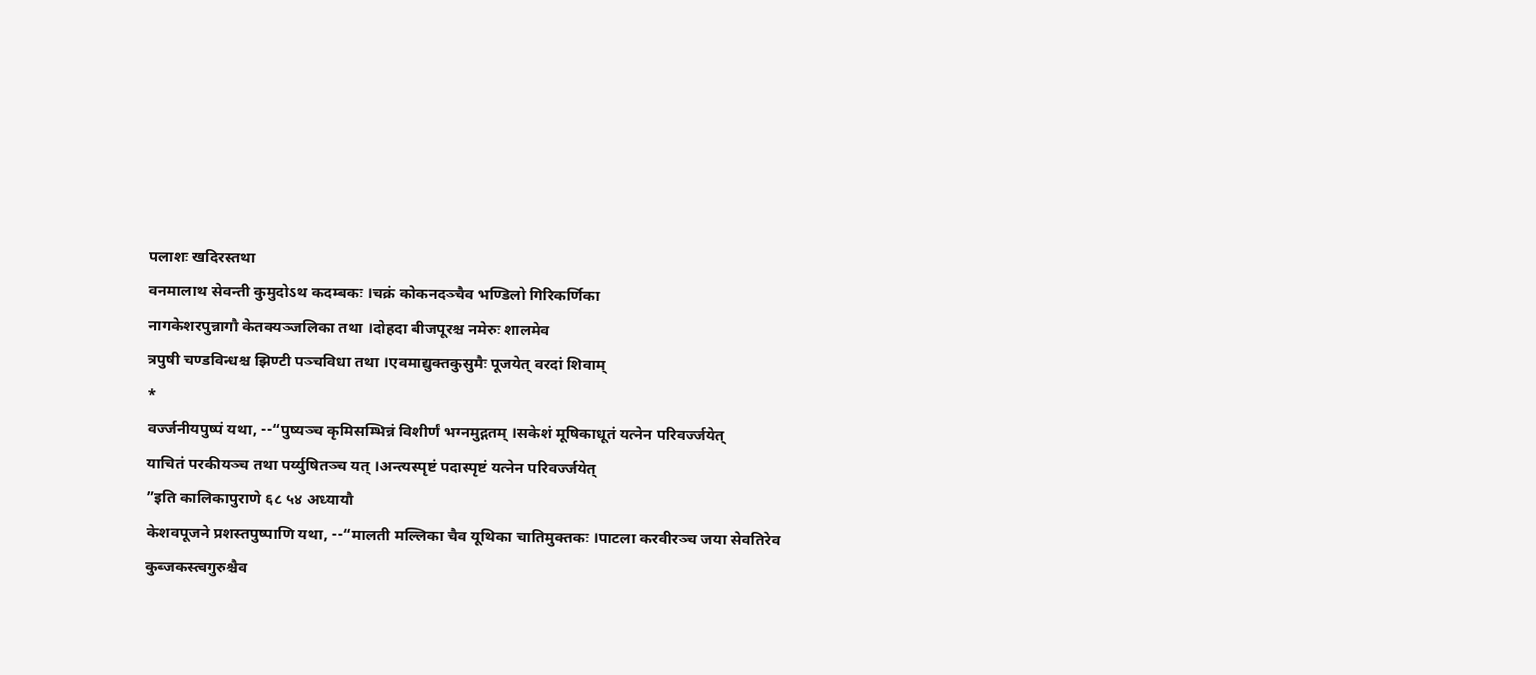पलाशः खदिरस्तथा
वनमालाथ सेवन्ती कुमुदोऽथ कदम्बकः ।चक्रं कोकनदञ्चैव भण्डिलो गिरिकर्णिका
नागकेशरपुन्नागौ केतक्यञ्जलिका तथा ।दोहदा बीजपूरश्च नमेरुः शालमेव
त्रपुषी चण्डविन्धश्च झिण्टी पञ्चविधा तथा ।एवमाद्युक्तकुसुमैः पूजयेत् वरदां शिवाम्
*
वर्ज्जनीयपुष्पं यथा, --“पुष्यञ्च कृमिसम्भिन्नं विशीर्णं भग्नमुद्गतम् ।सकेशं मूषिकाधूतं यत्नेन परिवर्ज्जयेत्
याचितं परकीयञ्च तथा पर्य्युषितञ्च यत् ।अन्त्यस्पृष्टं पदास्पृष्टं यत्नेन परिवर्ज्जयेत्
”इति कालिकापुराणे ६८ ५४ अध्यायौ
केशवपूजने प्रशस्तपुष्पाणि यथा, --“मालती मल्लिका चैव यूथिका चातिमुक्तकः ।पाटला करवीरञ्च जया सेवतिरेव
कुब्जकस्त्वगुरुश्चैव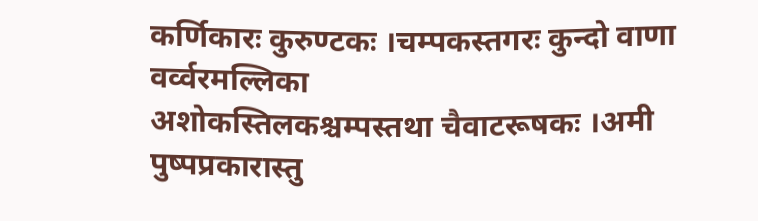कर्णिकारः कुरुण्टकः ।चम्पकस्तगरः कुन्दो वाणा वर्व्वरमल्लिका
अशोकस्तिलकश्चम्पस्तथा चैवाटरूषकः ।अमी पुष्पप्रकारास्तु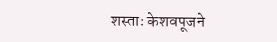शस्ताः केशवपूजने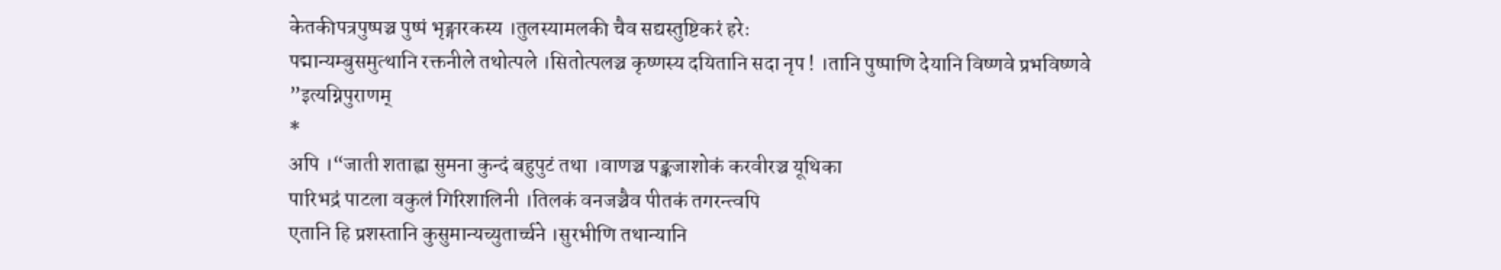केतकीपत्रपुष्पञ्च पुष्पं भृङ्गारकस्य ।तुलस्यामलकी चैव सद्यस्तुष्टिकरं हरेः
पद्मान्यम्बुसमुत्थानि रक्तनीले तथोत्पले ।सितोत्पलञ्च कृष्णस्य दयितानि सदा नृप ! ।तानि पुष्पाणि देयानि विष्णवे प्रभविष्णवे
”इत्यग्निपुराणम्
*
अपि ।“जाती शताह्वा सुमना कुन्दं बहुपुटं तथा ।वाणञ्च पङ्कजाशोकं करवीरञ्च यूथिका
पारिभद्रं पाटला वकुलं गिरिशालिनी ।तिलकं वनजञ्चैव पीतकं तगरन्त्वपि
एतानि हि प्रशस्तानि कुसुमान्यच्युतार्च्चने ।सुरभीणि तथान्यानि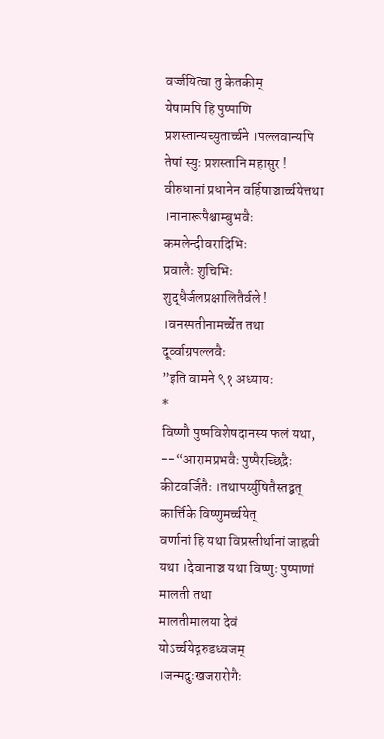वर्ज्जयित्वा तु केतकीम्
येषामपि हि पुष्पाणि प्रशस्तान्यच्युतार्च्चने ।पल्लवान्यपि तेषां स्युः प्रशस्तानि महासुर !
वीरुधानां प्रधानेन वर्हिषाञ्चार्च्चयेत्तथा ।नानारूपैश्चाम्बुभवैः कमलेन्दीवरादिभिः
प्रवालैः शुचिभिः शुद्धैर्जलप्रक्षालितैर्वले ! ।वनस्पतीनामर्च्चेत तथा दूर्व्वाग्रपल्लवैः
”इति वामने ९१ अध्यायः
*
विष्णौ पुष्पविशेषदानस्य फलं यथा, --“आरामप्रभवैः पुष्पैरच्छिद्रैः कीटवर्जितैः ।तथापर्य्युषितैस्तद्बत् कार्त्तिके विष्णुमर्च्चयेत्
वर्णानां हि यथा विप्रस्तीर्थानां जाह्रवी यथा ।देवानाञ्च यथा विष्णुः पुष्पाणां मालती तथा
मालतीमालया देवं योऽर्च्चयेद्गरुडध्वजम् ।जन्मदुःखजरारोगैः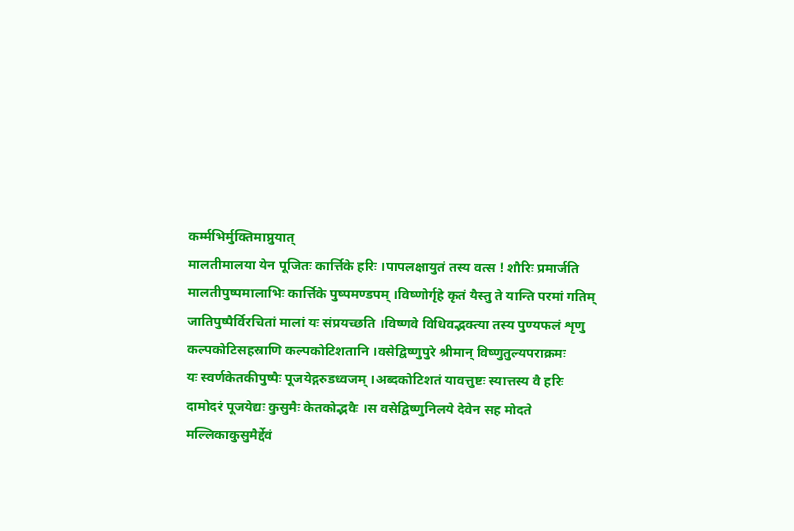कर्म्मभिर्मुक्तिमाप्नुयात्
मालतीमालया येन पूजितः कार्त्तिके हरिः ।पापलक्षायुतं तस्य वत्स ! शौरिः प्रमार्जति
मालतीपुष्पमालाभिः कार्त्तिके पुष्पमण्डपम् ।विष्णोर्गृहे कृतं यैस्तु ते यान्ति परमां गतिम्
जातिपुष्पैर्विरचितां मालां यः संप्रयच्छति ।विष्णवे विधिवद्भक्त्या तस्य पुण्यफलं शृणु
कल्पकोटिसहस्राणि कल्पकोटिशतानि ।वसेद्विष्णुपुरे श्रीमान् विष्णुतुल्यपराक्रमः
यः स्वर्णकेतकीपुष्पैः पूजयेद्गरुडध्वजम् ।अब्दकोटिशतं यावत्तुष्टः स्यात्तस्य वै हरिः
दामोदरं पूजयेद्यः कुसुमैः केतकोद्भवैः ।स वसेद्विष्णुनिलये देवेन सह मोदते
मल्लिकाकुसुमैर्द्देवं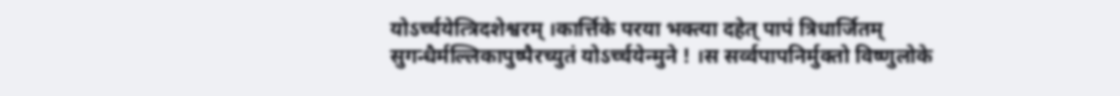योऽर्च्चयेत्त्रिदशेश्वरम् ।कार्त्तिके परया भक्त्या दहेत् पापं त्रिधार्जितम्
सुगन्धैर्मल्लिकापुष्पैरच्युतं योऽर्च्चयेन्मुने ! ।स सर्व्वपापनिर्मुक्तो विष्णुलोके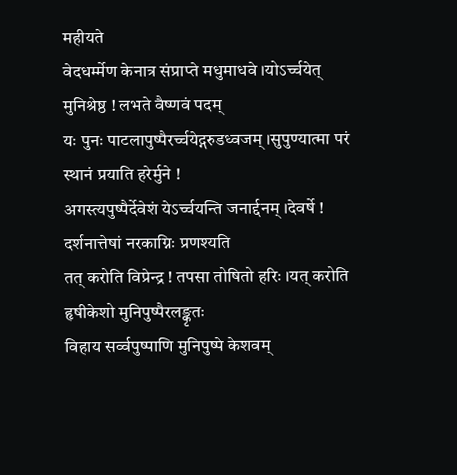महीयते
वेदधर्म्मेण केनात्र संप्राप्ते मधुमाधवे ।योऽर्च्चयेत् मुनिश्रेष्ठ ! लभते वैष्णवं पदम्
यः पुनः पाटलापुष्पैरर्च्चयेद्गरुडध्वजम् ।सुपुण्यात्मा परं स्थानं प्रयाति हरेर्मुने !
अगस्त्यपुष्पैर्देवेशं येऽर्च्चयन्ति जनार्द्दनम् ।देवर्षे ! दर्शनात्तेषां नरकाग्निः प्रणश्यति
तत् करोति विप्रेन्द्र ! तपसा तोषितो हरिः ।यत् करोति हृषीकेशो मुनिपुष्पैरलङ्कृतः
विहाय सर्व्वपुष्पाणि मुनिपुष्पे केशवम्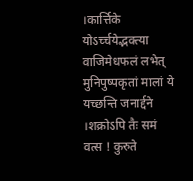।कार्त्तिके योऽर्च्चयेद्भक्त्या वाजिमेधफलं लभेत्
मुनिपुष्पकृतां मालां ये यच्छन्ति जनार्द्दने ।शक्रोऽपि तैः समं वत्स ! कुरुते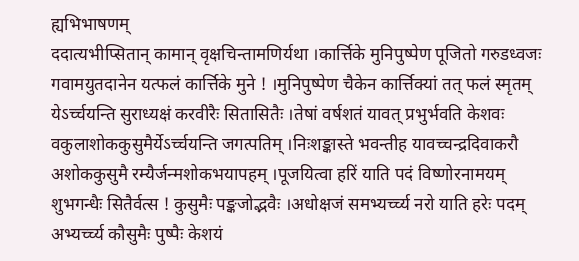ह्यभिभाषणम्
ददात्यभीप्सितान् कामान् वृक्षचिन्तामणिर्यथा ।कार्त्तिके मुनिपुष्पेण पूजितो गरुडध्वजः
गवामयुतदानेन यत्फलं कार्त्तिके मुने ! ।मुनिपुष्पेण चैकेन कार्त्तिक्यां तत् फलं स्मृतम्
येऽर्च्चयन्ति सुराध्यक्षं करवीरैः सितासितैः ।तेषां वर्षशतं यावत् प्रभुर्भवति केशवः
वकुलाशोककुसुमैर्येऽर्च्चयन्ति जगत्पतिम् ।निःशङ्कास्ते भवन्तीह यावच्चन्द्रदिवाकरौ
अशोककुसुमै रम्यैर्जन्मशोकभयापहम् ।पूजयित्वा हरिं याति पदं विष्णोरनामयम्
शुभगन्धैः सितैर्वत्स ! कुसुमैः पङ्कजोद्भवैः ।अधोक्षजं समभ्यर्च्च्य नरो याति हरेः पदम्
अभ्यर्च्च्य कौसुमैः पुष्पैः केशयं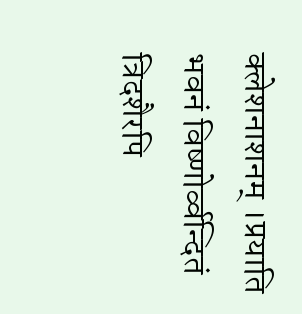क्लेशनाशनम् ।प्रयाति भवनं विष्णोर्व्वन्दितं त्रिदशैरपि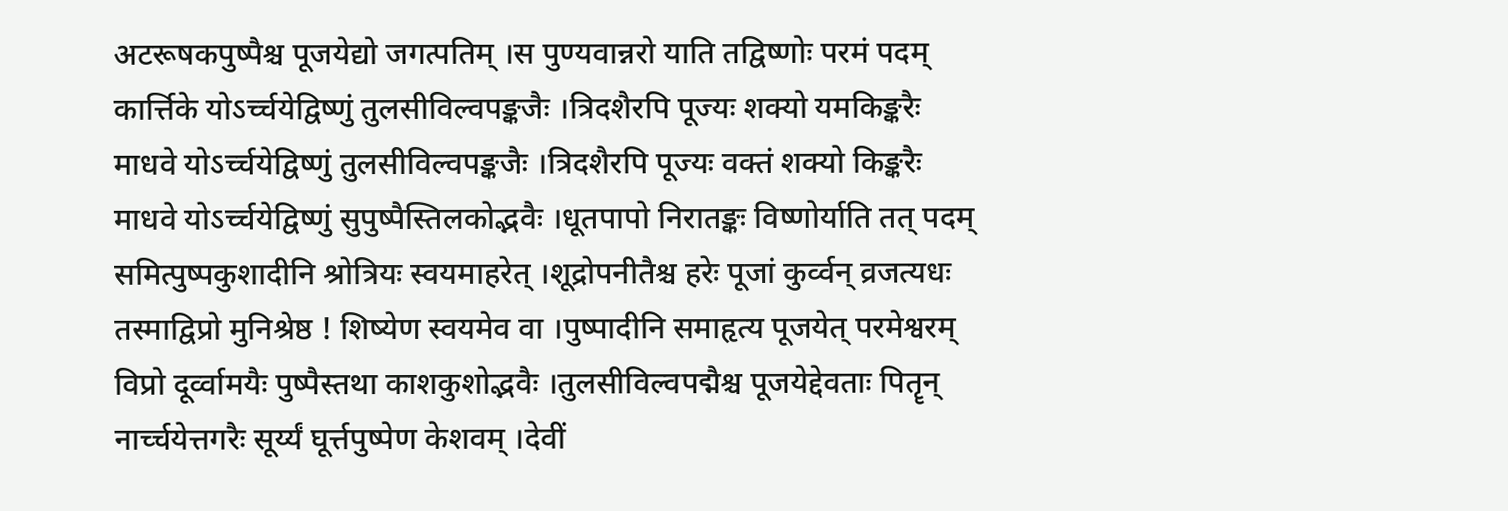अटरूषकपुष्पैश्च पूजयेद्यो जगत्पतिम् ।स पुण्यवान्नरो याति तद्विष्णोः परमं पदम्
कार्त्तिके योऽर्च्चयेद्विष्णुं तुलसीविल्वपङ्कजैः ।त्रिदशैरपि पूज्यः शक्यो यमकिङ्करैः
माधवे योऽर्च्चयेद्विष्णुं तुलसीविल्वपङ्कजैः ।त्रिदशैरपि पूज्यः वक्तं शक्यो किङ्करैः
माधवे योऽर्च्चयेद्विष्णुं सुपुष्पैस्तिलकोद्भवैः ।धूतपापो निरातङ्कः विष्णोर्याति तत् पदम्
समित्पुष्पकुशादीनि श्रोत्रियः स्वयमाहरेत् ।शूद्रोपनीतैश्च हरेः पूजां कुर्व्वन् व्रजत्यधः
तस्माद्विप्रो मुनिश्रेष्ठ ! शिष्येण स्वयमेव वा ।पुष्पादीनि समाहृत्य पूजयेत् परमेश्वरम्
विप्रो दूर्व्वामयैः पुष्पैस्तथा काशकुशोद्भवैः ।तुलसीविल्वपद्मैश्च पूजयेद्देवताः पितॄन्
नार्च्चयेत्तगरैः सूर्य्यं घूर्त्तपुष्पेण केशवम् ।देवीं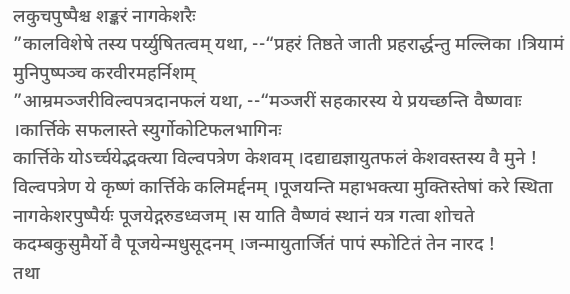लकुचपुष्पैश्च शङ्करं नागकेशरैः
”कालविशेषे तस्य पर्य्युषितत्वम् यथा, --“प्रहरं तिष्ठते जाती प्रहरार्द्धन्तु मल्लिका ।त्रियामं मुनिपुष्पञ्च करवीरमहर्निशम्
”आम्रमञ्जरीविल्वपत्रदानफलं यथा, --“मञ्जरीं सहकारस्य ये प्रयच्छन्ति वैष्णवाः ।कार्त्तिके सफलास्ते स्युर्गोकोटिफलभागिनः
कार्त्तिके योऽर्च्चयेद्भक्त्या विल्वपत्रेण केशवम् ।दद्याद्यज्ञायुतफलं केशवस्तस्य वै मुने !
विल्वपत्रेण ये कृष्णं कार्त्तिके कलिमर्द्दनम् ।पूजयन्ति महाभक्त्या मुक्तिस्तेषां करे स्थिता
नागकेशरपुष्पैर्यः पूजयेद्गरुडध्वजम् ।स याति वैष्णवं स्थानं यत्र गत्वा शोचते
कदम्बकुसुमैर्यो वै पूजयेन्मधुसूदनम् ।जन्मायुतार्जितं पापं स्फोटितं तेन नारद !
तथा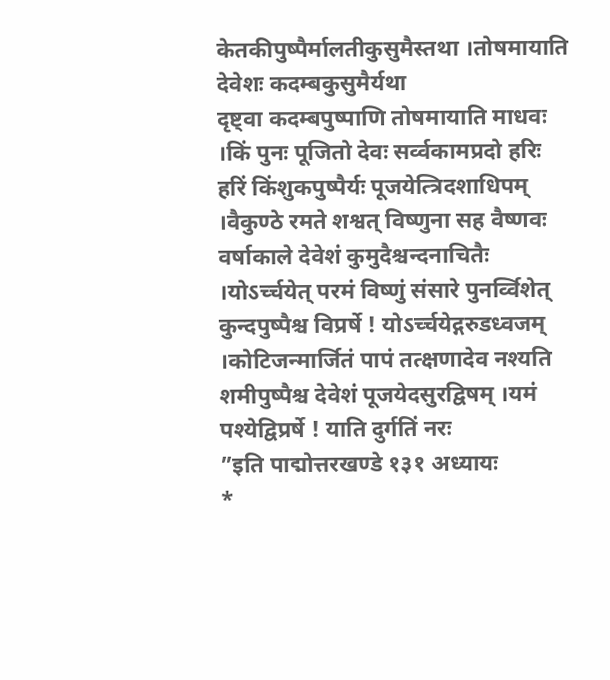केतकीपुष्पैर्मालतीकुसुमैस्तथा ।तोषमायाति देवेशः कदम्बकुसुमैर्यथा
दृष्ट्वा कदम्बपुष्पाणि तोषमायाति माधवः ।किं पुनः पूजितो देवः सर्व्वकामप्रदो हरिः
हरिं किंशुकपुष्पैर्यः पूजयेत्त्रिदशाधिपम् ।वैकुण्ठे रमते शश्वत् विष्णुना सह वैष्णवः
वर्षाकाले देवेशं कुमुदैश्चन्दनाचितैः ।योऽर्च्चयेत् परमं विष्णुं संसारे पुनर्व्विशेत्
कुन्दपुष्पैश्च विप्रर्षे ! योऽर्च्चयेद्गरुडध्वजम् ।कोटिजन्मार्जितं पापं तत्क्षणादेव नश्यति
शमीपुष्पैश्च देवेशं पूजयेदसुरद्विषम् ।यमं पश्येद्विप्रर्षे ! याति दुर्गतिं नरः
”इति पाद्मोत्तरखण्डे १३१ अध्यायः
*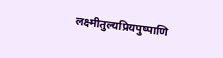लक्ष्मीतुल्यप्रियपुष्पाणि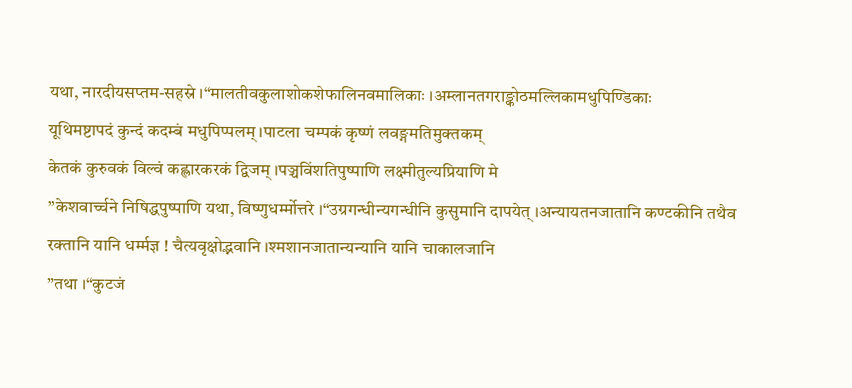यथा, नारदीयसप्तम-सहस्रे ।“मालतीवकुलाशोकशेफालिनवमालिकाः ।अम्लानतगराङ्कोठमल्लिकामधुपिण्डिकाः
यूथिमष्टापदं कुन्दं कदम्बं मधुपिप्पलम् ।पाटला चम्पकं कृष्णं लवङ्गमतिमुक्तकम्
केतकं कुरुवकं विल्वं कह्लारकरकं द्विजम् ।पञ्चविंशतिपुष्पाणि लक्ष्मीतुल्यप्रियाणि मे
”केशवार्च्चने निषिद्धपुष्पाणि यथा, विष्णुधर्म्मोत्तरे ।“उग्रगन्धीन्यगन्धीनि कुसुमानि दापयेत् ।अन्यायतनजातानि कण्टकीनि तथैव
रक्तानि यानि धर्म्मज्ञ ! चैत्यवृक्षोद्भवानि ।श्मशानजातान्यन्यानि यानि चाकालजानि
”तथा ।“कुटजं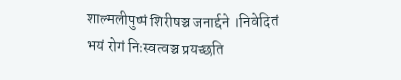शाल्मलीपुष्पं शिरीषञ्च जनार्द्दने ।निवेदितं भयं रोगं निःस्वत्वञ्च प्रयच्छति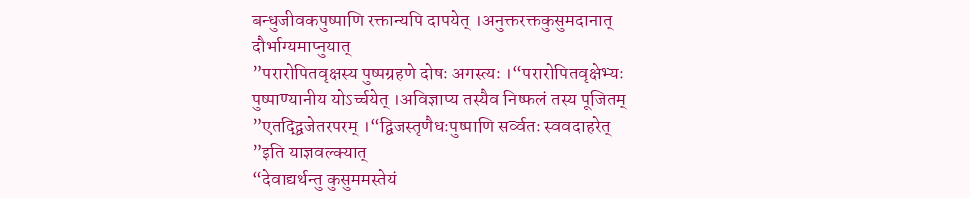बन्धुजीवकपुष्पाणि रक्तान्यपि दापयेत् ।अनुक्तरक्तकुसुमदानात् दौर्भाग्यमाप्नुयात्
”परारोपितवृक्षस्य पुष्पग्रहणे दोषः अगस्त्यः ।“परारोपितवृक्षेभ्यः पुष्पाण्यानीय योऽर्च्चयेत् ।अविज्ञाप्य तस्यैव निष्फलं तस्य पूजितम्
”एतद्द्विजेतरपरम् ।“द्विजस्तृणैधःपुष्पाणि सर्व्वतः स्ववदाहरेत्
”इति याज्ञवल्क्यात्
“देवाद्यर्थन्तु कुसुममस्तेयं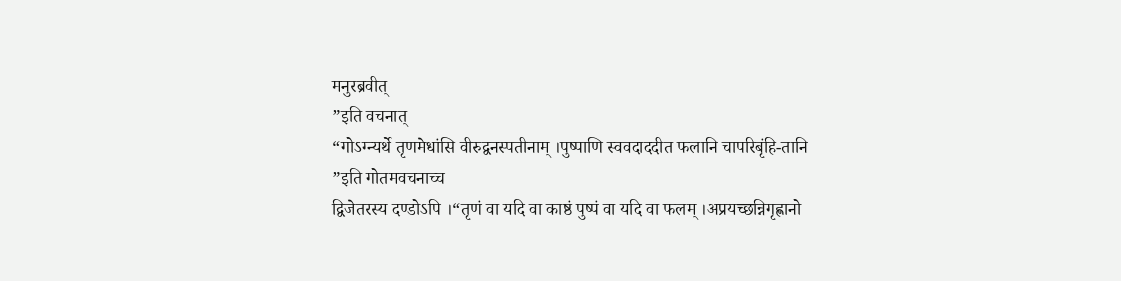मनुरब्रवीत्
”इति वचनात्
“गोऽग्न्यर्थे तृणमेधांसि वीरुद्वनस्पतीनाम् ।पुष्पाणि स्ववदाददीत फलानि चापरिबृंहि-तानि
”इति गोतमवचनाच्च
द्विजेतरस्य दण्डोऽपि ।“तृणं वा यदि वा काष्ठं पुष्पं वा यदि वा फलम् ।अप्रयच्छन्निगृह्णानो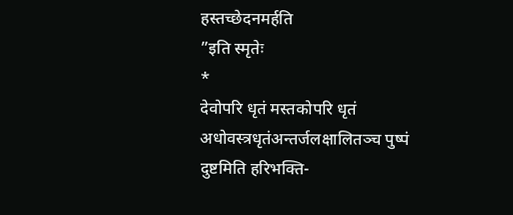हस्तच्छेदनमर्हति
”इति स्मृतेः
*
देवोपरि धृतं मस्तकोपरि धृतं अधोवस्त्रधृतंअन्तर्जलक्षालितञ्च पुष्पं दुष्टमिति हरिभक्ति-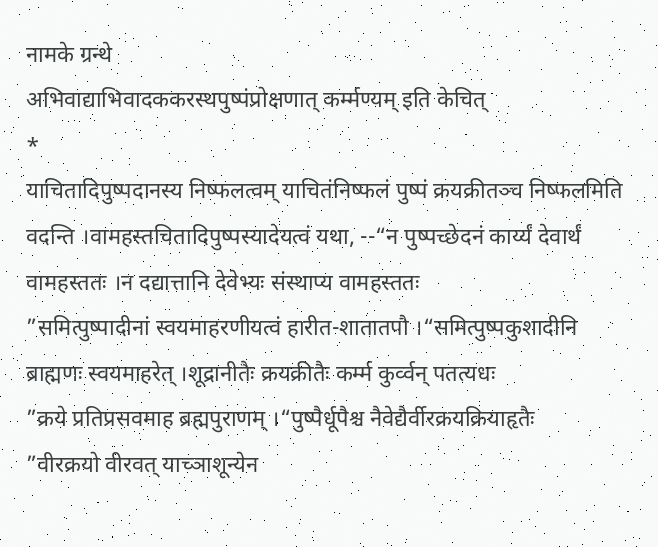नामके ग्रन्थे
अभिवाद्याभिवादककरस्थपुष्पंप्रोक्षणात् कर्म्मण्यम् इति केचित्
*
याचितादिपुष्पदानस्य निष्फलत्वम् याचितंनिष्फलं पुष्पं क्रयक्रीतञ्च निष्फलमिति वदन्ति ।वामहस्तचितादिपुष्पस्यादेयत्वं यथा, --“न पुष्पच्छेदनं कार्य्यं देवार्थं वामहस्ततः ।न दद्यात्तानि देवेभ्यः संस्थाप्य वामहस्ततः
”समित्पुष्पादीनां स्वयमाहरणीयत्वं हारीत-शातातपौ ।“समित्पुष्पकुशादीनि ब्राह्मणः स्वयमाहरेत् ।शूद्रानीतैः क्रयक्रीतैः कर्म्म कुर्व्वन् पतत्यधः
”क्रये प्रतिप्रसवमाह ब्रह्मपुराणम् ।“पुष्पैर्धूपैश्च नैवेद्यैर्वीरक्रयक्रियाहृतैः
”वीरक्रयो वीरवत् याच्ञाशून्येन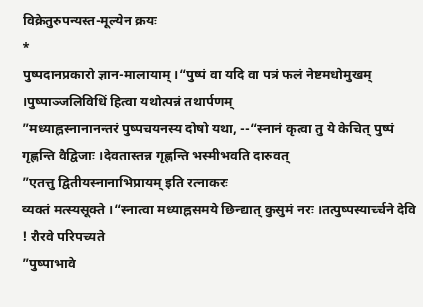विक्रेतुरुपन्यस्त-मूल्येन क्रयः
*
पुष्पदानप्रकारो ज्ञान-मालायाम् ।“पुष्पं वा यदि वा पत्रं फलं नेष्टमधोमुखम् ।पुष्पाञ्जलिविधिं हित्वा यथोत्पन्नं तथार्पणम्
”मध्याह्नस्नानानन्तरं पुष्पचयनस्य दोषो यथा, --“स्नानं कृत्वा तु ये केचित् पुष्पं गृह्णन्ति वैद्विजाः ।देवतास्तन्न गृह्णन्ति भस्मीभवति दारुवत्
”एतत्तु द्वितीयस्नानाभिप्रायम् इति रत्नाकरः
व्यक्तं मत्स्यसूक्ते ।“स्नात्वा मध्याह्नसमये छिन्द्यात् कुसुमं नरः ।तत्पुष्पस्यार्च्चने देवि ! रौरवे परिपच्यते
”पुष्पाभावे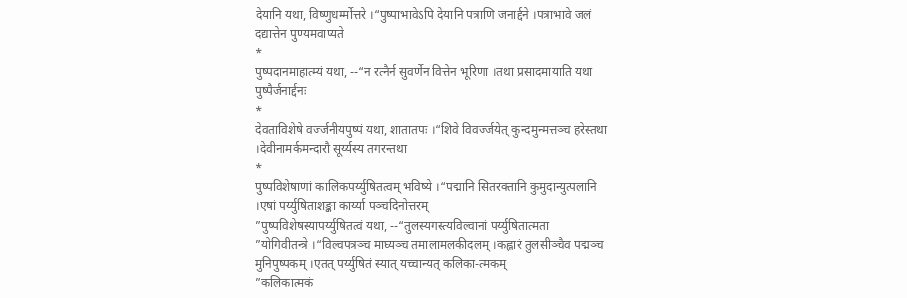देयानि यथा, विष्णुधर्म्मोत्तरे ।“पुष्पाभावेऽपि देयानि पत्राणि जनार्द्दने ।पत्राभावे जलं दद्यात्तेन पुण्यमवाप्यते
*
पुष्पदानमाहात्म्यं यथा, --“न रत्नैर्न सुवर्णेन वित्तेन भूरिणा ।तथा प्रसादमायाति यथा पुष्पैर्जनार्द्दनः
*
देवताविशेषे वर्ज्जनीयपुष्पं यथा, शातातपः ।“शिवे विवर्ज्जयेत् कुन्दमुन्मत्तञ्च हरेस्तथा ।देवीनामर्कमन्दारौ सूर्य्यस्य तगरन्तथा
*
पुष्पविशेषाणां कालिकपर्य्युषितत्वम् भविष्ये ।“पद्मानि सितरक्तानि कुमुदान्युत्पलानि ।एषां पर्य्युषिताशङ्का कार्य्या पञ्चदिनोत्तरम्
”पुष्पविशेषस्यापर्य्युषितत्वं यथा, --“तुलस्यगस्त्यविल्वानां पर्य्युषितात्मता
”योगिवीतन्त्रे ।“विल्वपत्रञ्च माघ्यञ्च तमालामलकीदलम् ।कह्लारं तुलसीञ्चैव पद्मञ्च मुनिपुष्पकम् ।एतत् पर्य्युषितं स्यात् यच्चान्यत् कलिका-त्मकम्
”कलिकात्मकं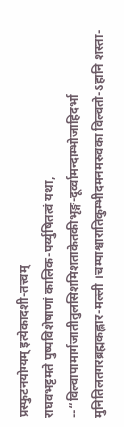प्रस्फुटनयोग्यम् इत्येकादशी-तत्त्वम्
राघवभट्टमते पुष्पविशेषाणां कालिक-पर्य्युषितत्वं यथा, --“विल्वापामार्गजातीतुलसिशमिशताकेतकीभृङ्ग-दूर्व्वामन्दाम्भोजाहिदर्भा मुनितिलतगरब्रह्मकह्लार-मल्ली ।चम्पाश्वारातिकुम्भीदमनमरुवका विल्वतो-ऽहानि शस्ता-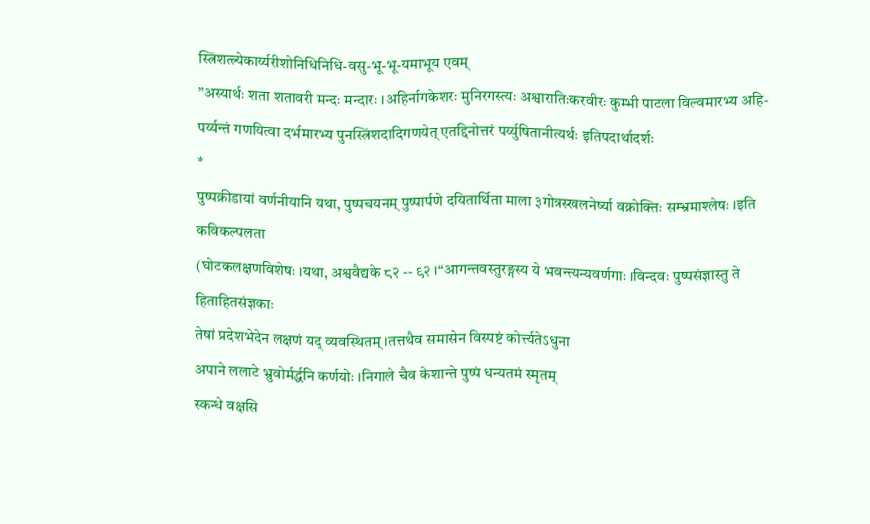स्त्रिंशत्त्र्येकार्य्यरीशोनिधिनिधि-वसु-भू-भू-यमाभूय एवम्
”अस्यार्थः शता शतावरी मन्दः मन्दारः ।अहिर्नागकेशरः मुनिरगस्त्यः अश्वारातिःकरवीरः कुम्भी पाटला विल्वमारभ्य अहि-पर्य्यन्तं गणयित्वा दर्भमारभ्य पुनस्त्रिंशदादिगणयेत् एतद्दिनोत्तरं पर्य्युषितानीत्यर्थः इतिपदार्थादर्शः
*
पुष्पक्रीडायां वर्णनीयानि यथा, पुष्पचयनम् पुष्पार्पणे दयितार्थिता माला ३गोत्रस्खलनेर्ष्या वक्रोक्तिः सम्भ्रमाश्लेषः ।इति कविकल्पलता
(घोटकलक्षणविशेषः ।यथा, अश्ववैद्यके ८२ -- ९२ ।“आगन्तवस्तुरङ्गस्य ये भवन्त्यन्यवर्णगाः ।विन्दवः पुष्पसंज्ञास्तु ते हिताहितसंज्ञकाः
तेषां प्रदेशभेदेन लक्षणं यद् व्यवस्थितम् ।तत्तथैव समासेन विस्पष्टं कोर्त्त्यतेऽधुना
अपाने ललाटे भ्रुवोर्मर्द्धनि कर्णयोः ।निगाले चैव केशान्ते पुष्पं धन्यतमं स्मृतम्
स्कन्धे वक्षसि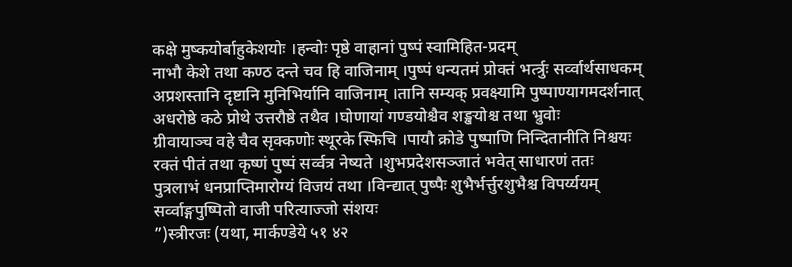कक्षे मुष्कयोर्बाहुकेशयोः ।हन्वोः पृष्ठे वाहानां पुष्पं स्वामिहित-प्रदम्
नाभौ केशे तथा कण्ठ दन्ते चव हि वाजिनाम् ।पुष्पं धन्यतमं प्रोक्तं भर्त्त्रुः सर्व्वार्थसाधकम्
अप्रशस्तानि दृष्टानि मुनिभिर्यानि वाजिनाम् ।तानि सम्यक् प्रवक्ष्यामि पुष्पाण्यागमदर्शनात्
अधरोष्ठे कठे प्रोथे उत्तरौष्ठे तथैव ।घोणायां गण्डयोश्चैव शङ्खयोश्च तथा भ्रुवोः
ग्रीवायाञ्च वहे चैव सृक्कणोः स्थूरके स्फिचि ।पायौ क्रोडे पुष्पाणि निन्दितानीति निश्चयः
रक्तं पीतं तथा कृष्णं पुष्पं सर्व्वत्र नेष्यते ।शुभप्रदेशसञ्जातं भवेत् साधारणं ततः
पुत्रलाभं धनप्राप्तिमारोग्यं विजयं तथा ।विन्द्यात् पुष्पैः शुभैर्भर्त्तुरशुभैश्च विपर्य्ययम्
सर्व्वाङ्गपुष्पितो वाजी परित्याज्जो संशयः
”)स्त्रीरजः (यथा, मार्कण्डेये ५१ ४२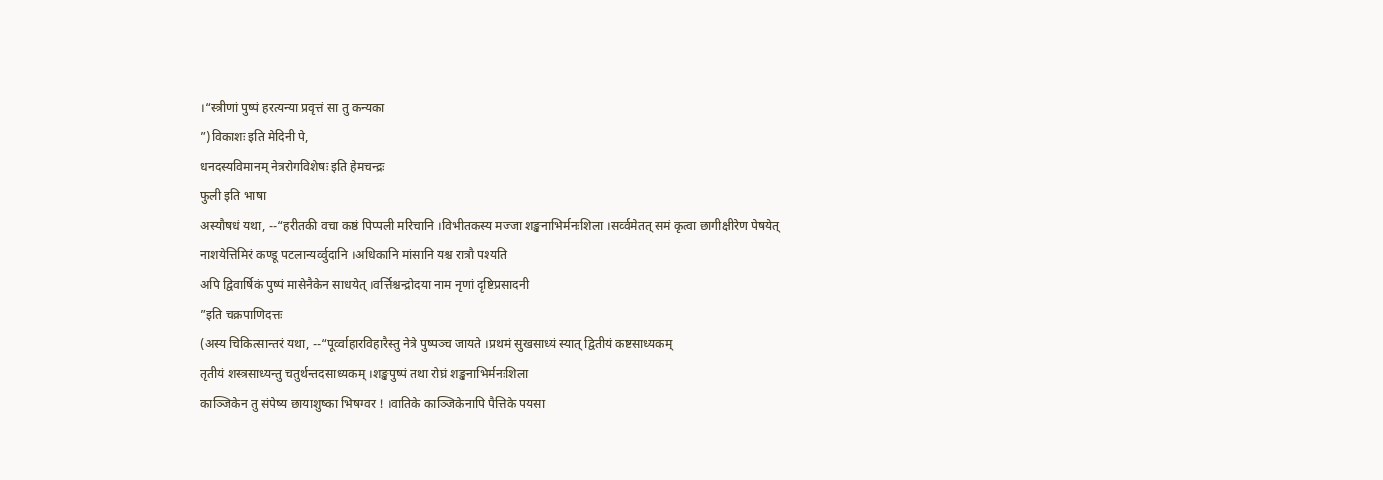।“स्त्रीणां पुष्पं हरत्यन्या प्रवृत्तं सा तु कन्यका
”)विकाशः इति मेदिनी पे,
धनदस्यविमानम् नेत्ररोगविशेषः इति हेमचन्द्रः
फुली इति भाषा
अस्यौषधं यथा, --“हरीतकी वचा कष्ठं पिप्पली मरिचानि ।विभीतकस्य मज्जा शङ्खनाभिर्मनःशिला ।सर्व्वमेतत् समं कृत्वा छागीक्षीरेण पेषयेत्
नाशयेत्तिमिरं कण्डू पटलान्यर्व्वुदानि ।अधिकानि मांसानि यश्च रात्रौ पश्यति
अपि द्विवार्षिकं पुष्पं मासेनैकेन साधयेत् ।वर्त्तिश्चन्द्रोदया नाम नृणां दृष्टिप्रसादनी
”इति चक्रपाणिदत्तः
(अस्य चिकित्सान्तरं यथा, --“पूर्व्वाहारविहारैस्तु नेत्रे पुष्पञ्च जायते ।प्रथमं सुखसाध्यं स्यात् द्वितीयं कष्टसाध्यकम्
तृतीयं शस्त्रसाध्यन्तु चतुर्थन्तदसाध्यकम् ।शङ्खपुष्पं तथा रोघ्रं शङ्खनाभिर्मनःशिला
काञ्जिकेन तु संपेष्य छायाशुष्का भिषग्वर ! ।वातिके काञ्जिकेनापि पैत्तिके पयसा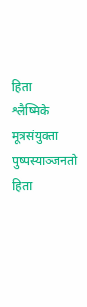हिता
श्लैष्मिके मूत्रसंयुक्ता पुष्पस्याञ्जनतो हिता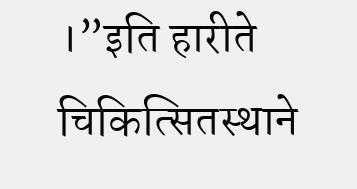।”इति हारीते चिकित्सितस्थाने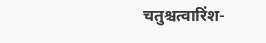चतुश्चत्वारिंश-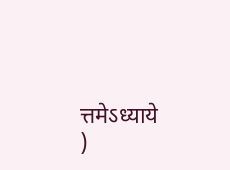त्तमेऽध्याये
)